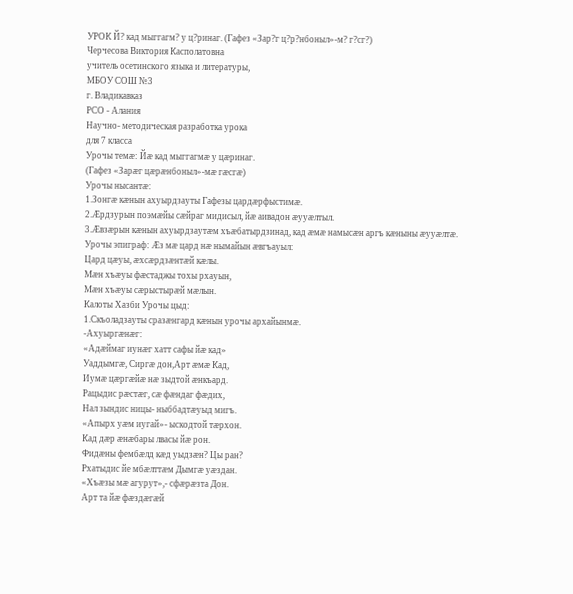УРОК Й? кад мыггагм? у ц?ринаг. (Гафез «Зар?г ц?р?нбоныл»-м? г?сг?)
Черчесова Виктория Касполатовна
учитель осетинского языка и литературы,
МБОУ СОШ №3
г. Владикавказ
РСО - Алания
Научно- методическая разработка урока
для 7 класса
Урочы темæ: Йӕ кад мыггагмӕ у цӕринаг.
(Гафез «Зарӕг цӕрӕнбоныл»-мӕ гӕсгӕ)
Урочы нысантӕ:
1.Зонгӕ кӕнын ахуырдзауты Гафезы цардӕрфыстимӕ.
2.Ӕрдзурын поэмӕйы сӕйраг мидисыл, йӕ аивадон ӕууӕлтыл.
3.Ӕвзӕрын кӕнын ахуырдзаутӕм хъӕбатырдзинад, кад ӕмӕ намысӕн аргъ кӕныны ӕууӕлтӕ.
Урочы эпиграф: Ӕз мӕ цард нӕ нымайын ӕвгъауыл:
Цард цӕуы, ӕхсӕрдзӕнтӕй кӕлы.
Мӕн хъӕуы фӕстаджы тохы рхауын,
Мӕн хъӕуы сӕрыстырӕй мӕлын.
Калоты Хазби Урочы цыд:
1.Скъоладзауты сразӕнгард кӕнын урочы архайынмӕ.
-Ахуыргӕнӕг:
«Адӕймаг иунӕг хатт сафы йӕ кад»
Уаддымгӕ, Сиргӕ дон,Арт ӕмӕ Кад,
Иумӕ цӕргӕйӕ нӕ зыдтой ӕнкъард.
Рацыдис рӕстӕг, сӕ фӕндаг фӕдих,
Нал зындис ницы- ныббадтӕуыд мигъ.
«Апырх уӕм иугай»- ыскодтой тӕрхон.
Кад дӕр ӕнӕбары лвасы йӕ рон.
Фидӕны фембӕлд кӕд уыдзӕн? Цы ран?
Рхатыдис йе мбӕлттӕм Дымгӕ уӕздан.
«Хъӕзы мӕ агурут»,- сфӕрӕзта Дон.
Арт та йӕ фӕздӕгӕй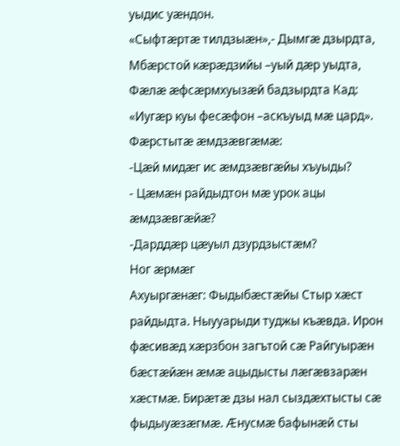уыдис уӕндон.
«Сыфтӕртӕ тилдзыӕн»,- Дымгӕ дзырдта,
Мбӕрстой кӕрӕдзийы –уый дӕр уыдта,
Фӕлӕ ӕфсӕрмхуызӕй бадзырдта Кад:
«Иугӕр куы фесӕфон –аскъуыд мӕ цард».
Фӕрстытӕ ӕмдзӕвгӕмӕ:
-Цӕй мидӕг ис ӕмдзӕвгӕйы хъуыды?
- Цӕмӕн райдыдтон мӕ урок ацы ӕмдзӕвгӕйӕ?
-Дарддӕр цӕуыл дзурдзыстӕм?
Ног ӕрмӕг
Ахуыргӕнӕг: Фыдыбӕстӕйы Стыр хӕст райдыдта. Ныууарыди туджы къӕвда. Ирон фӕсивӕд хӕрзбон загътой сӕ Райгуырӕн бӕстӕйӕн ӕмӕ ацыдысты лӕгӕвзарӕн хӕстмӕ. Бирӕтӕ дзы нал сыздӕхтысты сӕ фыдыуӕзӕгмӕ. Ӕнусмӕ бафынӕй сты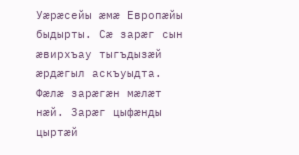Уӕрӕсейы ӕмӕ Европӕйы быдырты. Сӕ зарӕг сын ӕвирхъау тыгъдызӕй ӕрдӕгыл аскъуыдта. Фӕлӕ зарӕгӕн мӕлӕт нӕй. Зарӕг цыфӕнды цыртӕй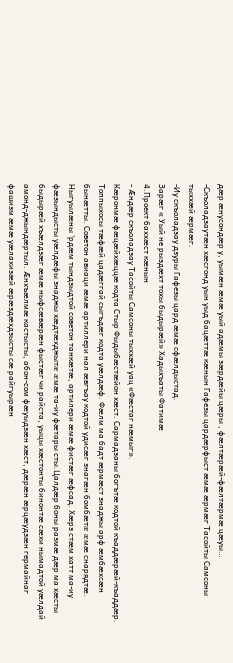дӕр ӕнусондӕр у, уымӕн ӕмӕ уый адӕмы зӕрдӕйы цӕры , фӕлтӕрӕй-фӕлтӕрмӕ цӕуы…
-Скъоладзаутӕн хӕсгонд уын уыд бацӕттӕ кӕнын Гафезы цардӕрфыст ӕмӕ ӕрмӕг Тасойты Самсоны тыххӕй ӕрмӕг.
-Иу скъоладзау дзуры Гафезы цард ӕмӕ сфӕлдыстад.
Зарӕг « Уый не рыздӕхт тохы быдырӕй» Хадыхъаты Фатимӕ
4.Проект баххӕст кӕнын
- Ӕндӕр скъоладзау Тасойты Самсоны тыххӕй уац «Фӕстаг нӕмыг».
Кæронмæ фæцæйхæццæ кодта Cтыр Фыдыбæстæйон хæст. Сармадзаны богътæ кодтой къаддæрæй-къаддæр. Топпыхосы тæфæй цадæггай сыгъдæг кодта уæлдæф. Фæлм ма бадт æрмæст знаджы арф æмбæхсæн бынæтты. Советон авиаци æмæ артиллери нал æвгъау кодтой удисæг знагæн бомбæтæ æмæ снарядтæ. Ныгуылæны 'рдæм тындзыдтой советон танкæтæ, артилери æмæ фистæг æфсад. Хæрз стæм хатт ма-иу фæзындысты уæлдæфы знаджы хæдтæхджытæ æмæ та-иу фæтары сты.Цалдæр боны размæ дæр ма хæсты быдырæй хъæлдзæг æмæ ныфсæвæрæн фыстæг чи райста, уыцы хæстонты бинонтæ сæхи нымадтой уæлдай амонд-джындæртыл. Æнхъæлмæ кастысты, абон-сом фæуыдзæн хæст, дæрæн æрцæудзæн гермайнаг фашизм æмæ уæлахизæй æрæздæхдзысты сæ райгуырæн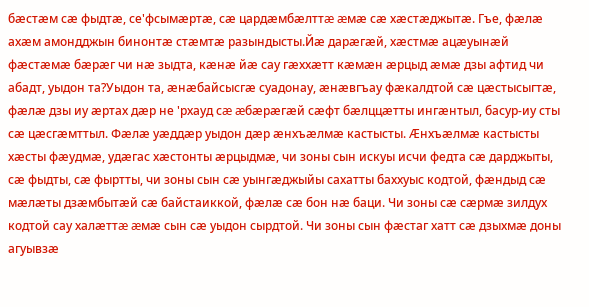бæстæм сæ фыдтæ, се'фсымæртæ, сæ цардæмбæлттæ æмæ сæ хæстæджытæ. Гъе, фæлæ ахæм амондджын бинонтæ стæмтæ разындысты.Йæ дарæгæй, хæстмæ ацæуынæй фæстæмæ бæрæг чи нæ зыдта, кæнæ йæ сау гæххæтт кæмæн æрцыд æмæ дзы афтид чи абадт, уыдон та?Уыдон та, æнæбайсысгæ суадонау, æнæвгъау фæкалдтой сæ цæстысыгтæ, фæлæ дзы иу æртах дæр не 'рхауд сæ æбæрæгæй сæфт бæлццæтты ингæнтыл, басур-иу сты сæ цæсгæмттыл. Фæлæ уæддæр уыдон дæр æнхъæлмæ кастысты. Æнхъæлмæ кастысты хæсты фæудмæ, удæгас хæстонты æрцыдмæ, чи зоны сын искуы исчи федта сæ дарджыты, сæ фыдты, сæ фыртты, чи зоны сын сæ уынгæджыйы сахатты баххуыс кодтой, фæндыд сæ мæлæты дзæмбытæй сæ байстаиккой, фæлæ сæ бон нæ баци. Чи зоны сæ сæрмæ зилдух кодтой сау халæттæ æмæ сын сæ уыдон сырдтой. Чи зоны сын фæстаг хатт сæ дзыхмæ доны агуывзæ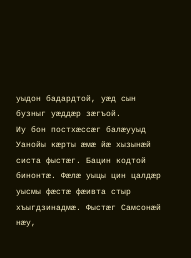уыдон бадардтой, уæд сын бузныг уæддæр зӕгъой.
Иу бон постхæссæг балæууыд Уанойы кæрты æмæ йæ хызынæй систа фыстæг. Бацин кодтой бинонтæ. Фæлæ уыцы цин цалдæр уысмы фæстæ фæивта стыр хъыгдзинадмæ. Фыстæг Самсонæй нæу,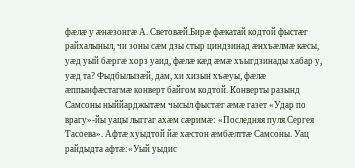фæлæ у æнæзонгæ А. Световæй.Бирæ фæкатай кодтой фыстæг райхалыныл, чи зоны сæм дзы стыр циндзинад æнхъæлмæ кæсы, уæд уый бæргæ хорз уаид, фæлæ кæд æмæ хъыгдзинады хабар у, уæд та? Фыдбылызæй, дам, хи хизын хъæуы, фæлæ æппынфæстагмæ конверт байгом кодтой. Конверты разынд Самсоны ныййарджытæм чысыл фыстæг æмæ газет «Удар по врагу»-йы уацы лыггаг ахæм сæримæ: «Последняя пуля Сергея Тасоева». Афтæ хуыдтой йæ хæстон æмбæлттæ Самсоны. Уац райдыдта афтæ:«Уый уыдис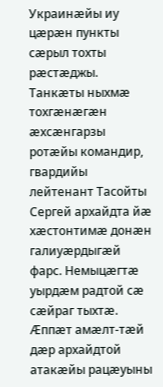Украинæйы иу цæрæн пункты сæрыл тохты рæстæджы. Танкæты ныхмæ тохгæнæгæн æхсæнгарзы ротæйы командир, гвардийы лейтенант Тасойты Сергей архайдта йæ хæстонтимæ донæн галиуæрдыгæй фарс. Немыцæгтæ уырдæм радтой сæ сæйраг тыхтæ. Æппæт амæлт-тæй дæр архайдтой атакæйы рацæуыны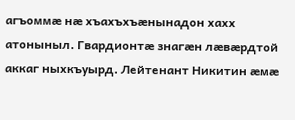агъоммæ нæ хъахъхъæнынадон хахх атоныныл. Гвардионтæ знагæн лæвæрдтой аккаг ныхкъуырд. Лейтенант Никитин æмæ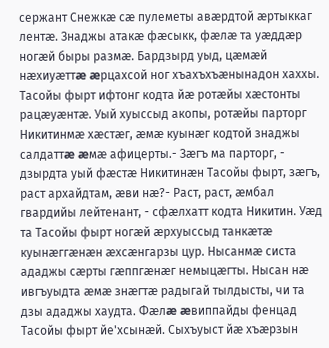сержант Снежкæ сæ пулеметы авæрдтой æртыккаг лентæ. Знаджы атакæ фæсыкк, фæлæ та уæддæр ногæй быры размæ. Бардзырд уыд, цæмæй нæхиуæттæ æрцахсой ног хъахъхъæнынадон хаххы. Тасойы фырт ифтонг кодта йæ ротæйы хæстонты рацæуæнтæ. Уый хуыссыд акопы, ротæйы парторг Никитинмæ хæстæг, æмæ куынæг кодтой знаджы салдаттæ æмæ афицерты.- Зæгъ ма парторг, - дзырдта уый фæстæ Никитинæн Тасойы фырт, зæгъ, раст архайдтам, æви нæ?- Раст, раст, æмбал гвардийы лейтенант, - сфæлхатт кодта Никитин. Уæд та Тасойы фырт ногæй æрхуыссыд танкæтæ куынæггæнæн æхсæнгарзы цур. Нысанмæ систа ададжы сæрты гæппгæнæг немыцæгты. Нысан нæ ивгъуыдта æмæ знæгтæ радыгай тылдысты, чи та дзы ададжы хаудта. Фæлæ æвиппайды фенцад Тасойы фырт йе'хсынæй. Сыхъуыст йæ хъæрзын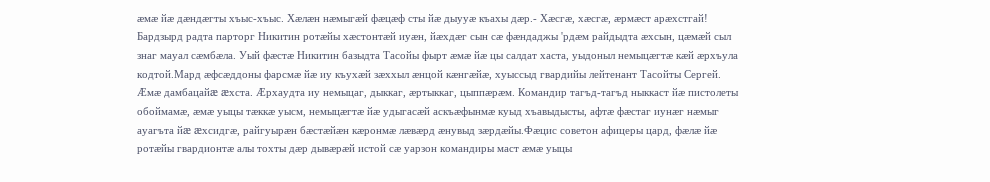æмæ йæ дæндæгты хъыс-хъыс. Хæлæн нæмыгæй фæцæф сты йæ дыууæ къахы дæр.- Хæсгæ, хæсгæ, æрмæст арæхстгай! Бардзырд радта парторг Никитин ротæйы хæстонтæй иуæн, йæхдæг сын сæ фæндаджы 'рдæм райдыдта æхсын, цæмæй сыл знаг мауал сæмбæла. Уый фæстæ Никитин базыдта Тасойы фырт æмæ йæ цы салдат хаста, уыдоныл немыцæгтæ кæй æрхъула кодтой.Мард æфсæддоны фарсмæ йæ иу къухæй зæххыл æнцой кæнгæйæ, хуыссыд гвардийы лейтенант Тасойты Сергей. Æмæ дамбацайæ æхста. Æрхаудта иу немыцаг, дыккаг, æртыккаг, цыппæрæм. Командир тагъд-тагъд ныккаст йæ пистолеты обоймамæ, æмæ уыцы тæккæ уысм, немыцæгтæ йæ удыгасæй аскъæфынмæ куыд хъавыдысты, афтæ фæстаг иунæг нæмыг ауагъта йæ æхсидгæ, райгуырæн бæстæйæн кæронмæ лæвæрд æнувыд зæрдæйы.Фæцис советон афицеры цард, фæлæ йæ ротæйы гвардионтæ алы тохты дæр дывæрæй истой сæ уарзон командиры маст æмæ уыцы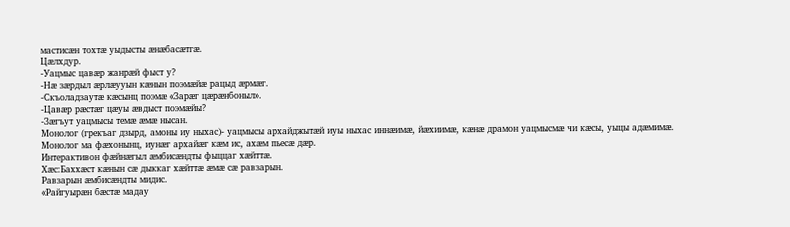мастисæн тохтæ уыдысты æнæбасæтгæ.
Цӕлхдур.
-Уацмыс цавӕр жанрӕй фыст у?
-Нӕ зӕрдыл ӕрлӕууын кӕнын поэмӕйӕ рацыд ӕрмӕг.
-Скъоладзаутӕ кӕсынц поэмӕ «Зарӕг цӕрӕнбоныл».
-Цавӕр рӕстӕг цӕуы ӕвдыст поэмӕйы?
-Зӕгъут уацмысы темӕ ӕмӕ нысан.
Монолог (грекъаг дзырд, амоны иу ныхас)- уацмысы архайджытӕй иуы ныхас иннӕимӕ, йӕхиимӕ, кӕнӕ драмон уацмысмӕ чи кӕсы, уыцы адӕмимӕ.
Монолог ма фӕхонынц, иунӕг архайӕг кӕм ис, ахӕм пьесӕ дӕр.
Интерактивон фӕйнӕгыл ӕмбисӕндты фыццаг хӕйттӕ.
Хӕс:Баххӕст кӕнын сӕ дыккаг хӕйттӕ ӕмӕ сӕ равзарын.
Равзарын ӕмбисӕндты мидис.
«Райгуырӕн бӕстӕ мадау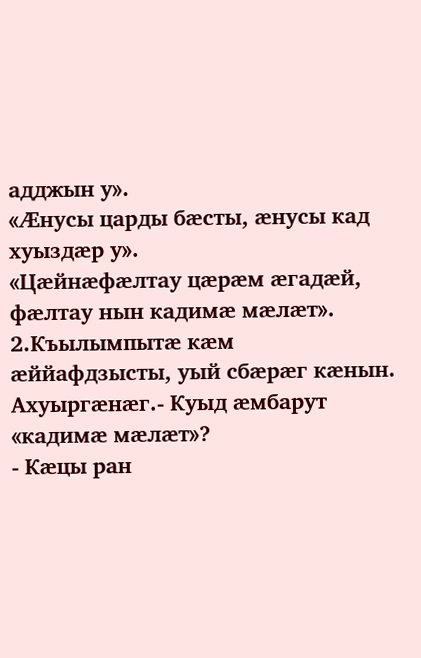адджын у».
«Ӕнусы царды бӕсты, ӕнусы кад хуыздӕр у».
«Цӕйнӕфӕлтау цӕрӕм ӕгадӕй, фӕлтау нын кадимӕ мӕлӕт».
2.Къылымпытӕ кӕм ӕййафдзысты, уый сбӕрӕг кӕнын.
Ахуыргӕнӕг.- Куыд ӕмбарут «кадимӕ мӕлӕт»?
- Кӕцы ран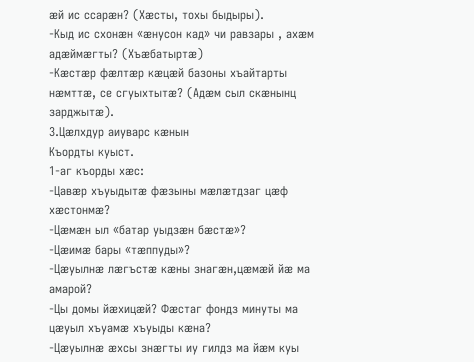ӕй ис ссарӕн? (Хӕсты, тохы быдыры).
-Кыд ис схонӕн «ӕнусон кад» чи равзары , ахӕм адӕймӕгты? (Хъӕбатыртӕ)
-Кӕстӕр фӕлтӕр кӕцӕй базоны хъайтарты нӕмттӕ, се сгуыхтытӕ? (Адӕм сыл скӕнынц зарджытӕ).
3.Цӕлхдур аиуварс кӕнын
Къордты куыст.
1-аг къорды хӕс:
-Цавӕр хъуыдытӕ фӕзыны мӕлӕтдзаг цӕф хӕстонмӕ?
-Цӕмӕн ыл «батар уыдзӕн бӕстӕ»?
-Цӕимӕ бары «тӕппуды»?
-Цӕуылнӕ лӕгъстӕ кӕны знагӕн,цӕмӕй йӕ ма амарой?
-Цы домы йӕхицӕй? Фӕстаг фондз минуты ма цӕуыл хъуамӕ хъуыды кӕна?
-Цӕуылнӕ ӕхсы знӕгты иу гилдз ма йӕм куы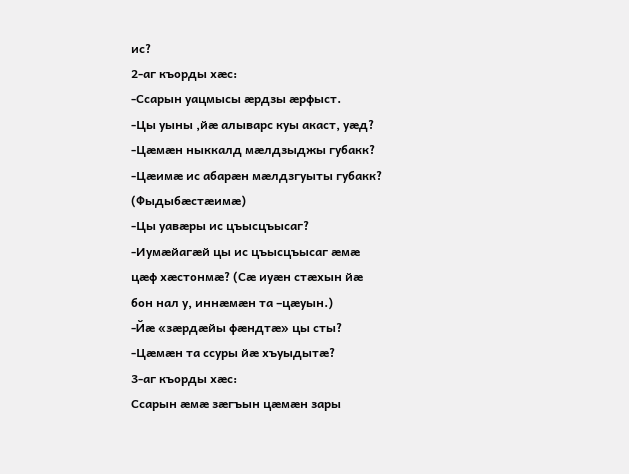ис?
2-аг къорды хӕс:
-Ссарын уацмысы ӕрдзы ӕрфыст.
-Цы уыны ,йӕ алыварс куы акаст, уӕд?
-Цӕмӕн ныккалд мӕлдзыджы губакк?
-Цӕимӕ ис абарӕн мӕлдзгуыты губакк? (Фыдыбӕстӕимӕ)
-Цы уавӕры ис цъысцъысаг?
-Иумӕйагӕй цы ис цъысцъысаг ӕмӕ цӕф хӕстонмӕ? (Сӕ иуӕн стӕхын йӕ бон нал у, иннӕмӕн та –цӕуын.)
-Йӕ «зӕрдӕйы фӕндтӕ» цы сты?
-Цӕмӕн та ссуры йӕ хъуыдытӕ?
3-аг къорды хӕс:
Ссарын ӕмӕ зӕгъын цӕмӕн зары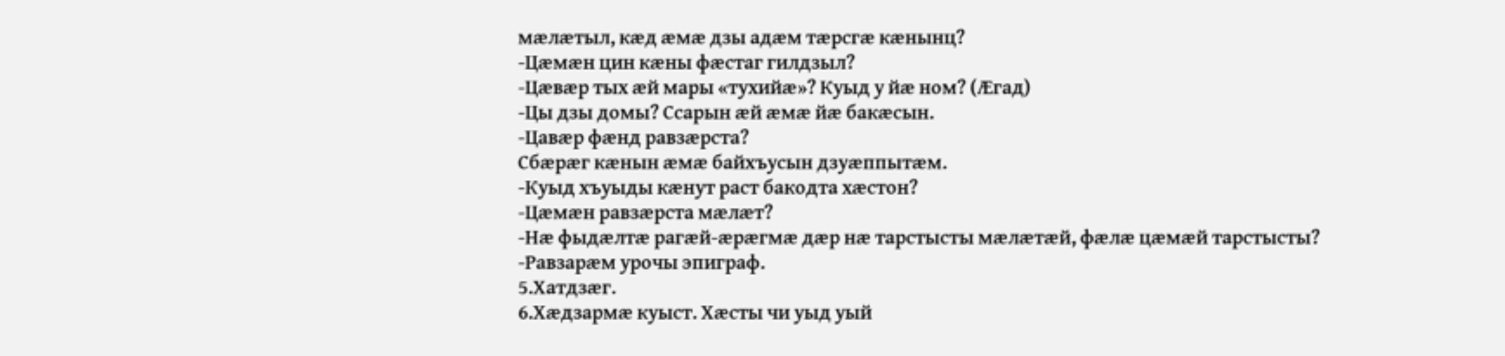мӕлӕтыл, кӕд ӕмӕ дзы адӕм тӕрсгӕ кӕнынц?
-Цӕмӕн цин кӕны фӕстаг гилдзыл?
-Цӕвӕр тых ӕй мары «тухийӕ»? Куыд у йӕ ном? (Ӕгад)
-Цы дзы домы? Ссарын ӕй ӕмӕ йӕ бакӕсын.
-Цавӕр фӕнд равзӕрста?
Сбӕрӕг кӕнын ӕмӕ байхъусын дзуӕппытӕм.
-Куыд хъуыды кӕнут раст бакодта хӕстон?
-Цӕмӕн равзӕрста мӕлӕт?
-Нӕ фыдӕлтӕ рагӕй-ӕрӕгмӕ дӕр нӕ тарстысты мӕлӕтӕй, фӕлӕ цӕмӕй тарстысты?
-Равзарӕм урочы эпиграф.
5.Хатдзӕг.
6.Хӕдзармӕ куыст. Хӕсты чи уыд уый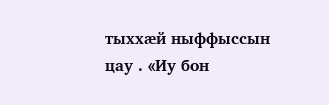тыххӕй ныффыссын цау . «Иу бон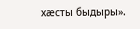хӕсты быдыры».